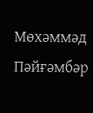Мөхәммәд Пәйғәмбәр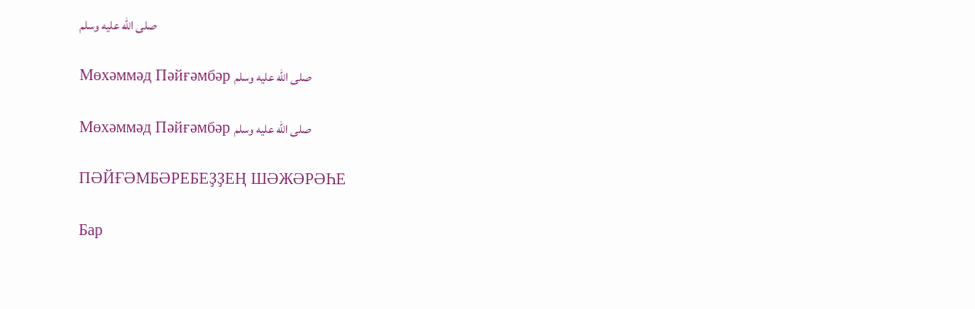صلى الله عليه وسلم

Мөхәммәд Пәйғәмбәр صلى الله عليه وسلم

Мөхәммәд Пәйғәмбәр صلى الله عليه وسلم

ПӘЙҒӘМБӘРЕБЕҘҘЕҢ ШӘЖӘРӘҺЕ

Бар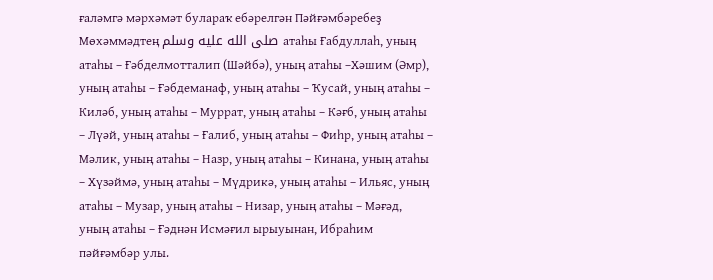ғаләмгә мәрхәмәт булараҡ ебәрелгән Пәйғәмбәребеҙ Мөхәммәдтең صلى الله عليه وسلم атаһы Ғабдуллаһ, уның атаһы – Ғәбделмотталип (Шәйбә), уның атаһы –Хәшим (Әмр), уның атаһы – Ғәбдеманаф, уның атаһы – Ҡусай, уның атаһы – Киләб, уның атаһы – Муррат, уның атаһы – Кәғб, уның атаһы – Лүәй, уның атаһы – Ғалиб, уның атаһы – Фиһр, уның атаһы – Мәлик, уның атаһы – Назр, уның атаһы – Кинана, уның атаһы – Хүзәймә, уның атаһы – Мүдрикә, уның атаһы – Ильяс, уның атаһы – Музар, уның атаһы – Низар, уның атаһы – Мәғәд, уның атаһы – Ғәднән Исмәғил ырыуынан, Ибраһим пәйғәмбәр улы.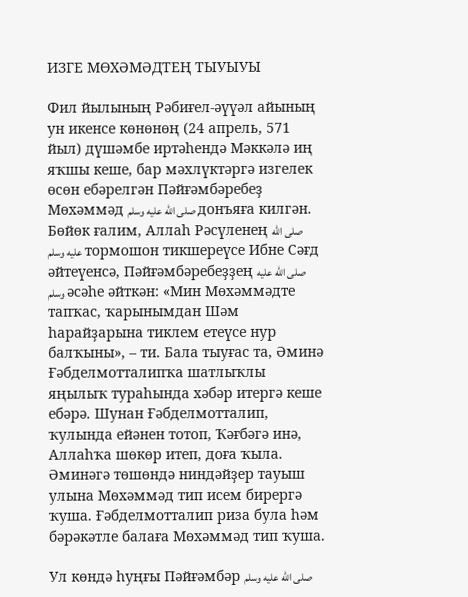ИЗГЕ МӨХӘМӘДТЕҢ ТЫУЫУЫ

Фил йылының Рәбиғел-әүүәл айының ун икенсе көнөнөң (24 апрель, 571 йыл) дүшәмбе иртәһендә Мәккәлә иң яҡшы кеше, бар мәхлүктәргә изгелек өсөн ебәрелгән Пәйғәмбәребеҙ Мөхәммәд صلى الله عليه وسلم донъяға килгән. Бөйөк ғалим, Аллаһ Рәсүленең صلى الله عليه وسلم тормошон тикшереүсе Ибне Сәғд әйтеүенсә, Пәйғәмбәребеҙҙең صلى الله عليه وسلم әсәһе әйткән: «Мин Мөхәммәдте тапҡас, ҡарынымдан Шәм һарайҙарына тиклем етеүсе нур балҡыны», – ти. Бала тыуғас та, Әминә Ғәбделмотталипҡа шатлыҡлы яңылыҡ тураһында хәбәр итергә кеше ебәрә. Шунан Ғәбделмотталип, ҡулында ейәнен тотоп, Ҡәғбәгә инә, Аллаһҡа шөкөр итеп, доға ҡыла. Әминәгә төшөндә ниндәйҙер тауыш улына Мөхәммәд тип исем бирергә ҡуша. Ғәбделмотталип риза була һәм бәрәкәтле балаға Мөхәммәд тип ҡуша.

Ул көндә һуңғы Пәйғәмбәр صلى الله عليه وسلم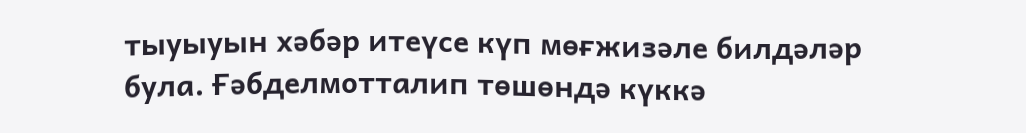тыуыуын хәбәр итеүсе күп мөғжизәле билдәләр була. Ғәбделмотталип төшөндә күккә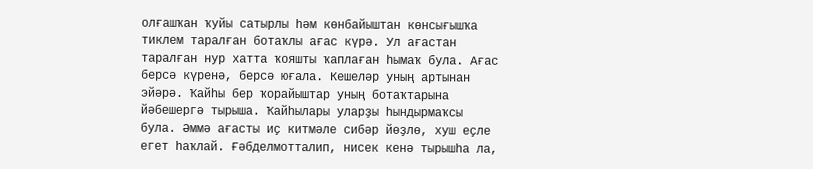олғашҡан ҡуйы сатырлы һәм көнбайыштан көнсығышҡа тиклем таралған ботаҡлы ағас күрә. Ул ағастан таралған нур хатта ҡояшты ҡаплаған һымаҡ була. Ағас берсә күренә, берсә юғала. Кешеләр уның артынан эйәрә. Ҡайһы бер ҡорайыштар уның ботаҡтарына йәбешергә тырыша. Ҡайһылары уларҙы һындырмаҡсы була. Әммә ағасты иҫ китмәле сибәр йөҙлө, хуш еҫле егет һаҡлай. Ғәбделмотталип, нисек кенә тырышһа ла,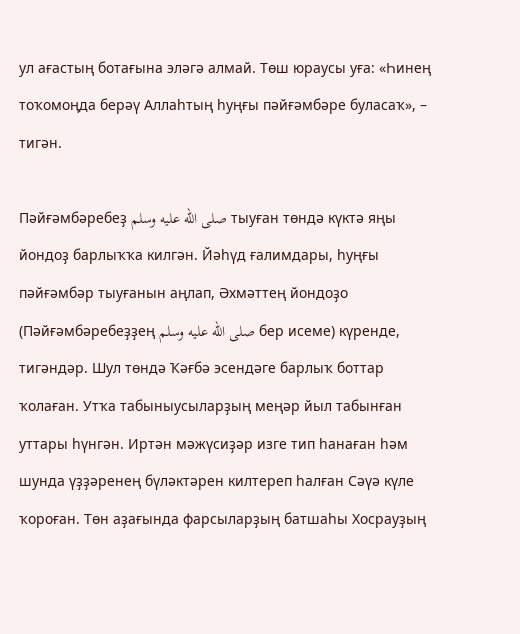ул ағастың ботағына эләгә алмай. Төш юраусы уға: «Һинең тоҡомоңда берәү Аллаһтың һуңғы пәйғәмбәре буласаҡ», – тигән.

Пәйғәмбәребеҙ صلى الله عليه وسلم тыуған төндә күктә яңы йондоҙ барлыҡҡа килгән. Йәһүд ғалимдары, һуңғы пәйғәмбәр тыуғанын аңлап, Әхмәттең йондоҙо (Пәйғәмбәребеҙҙең صلى الله عليه وسلم бер исеме) күренде, тигәндәр. Шул төндә Ҡәғбә эсендәге барлыҡ боттар ҡолаған. Утҡа табыныусыларҙың меңәр йыл табынған уттары һүнгән. Иртән мәжүсиҙәр изге тип һанаған һәм шунда үҙҙәренең бүләктәрен килтереп һалған Сәүә күле ҡороған. Төн аҙағында фарсыларҙың батшаһы Хосрауҙың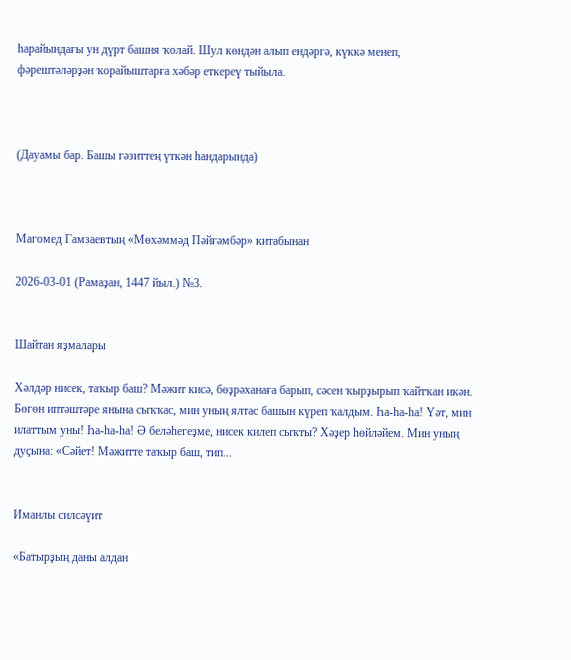һарайындағы ун дүрт башня ҡолай. Шул көндән алып ендәргә, күккә менеп, фәрештәләрҙән ҡорайыштарға хәбәр еткереү тыйыла.



(Дауамы бар. Башы гәзиттең үткән һандарында)



Магомед Гамзаевтың «Мөхәммәд Пәйғәмбәр» китабынан

2026-03-01 (Рамаҙан, 1447 йыл.) №3.


Шайтан яҙмалары

Хәлдәр нисек, таҡыр баш? Мәжит кисә, бөҙрәханаға барып, сәсен ҡырҙырып ҡайтҡан икән. Бөгөн иптәштәре янына сыҡҡас, мин уның ялтас башын күреп ҡалдым. Һа-һа-һа! Үәт, мин илаттым уны! Һа-һа-һа! Ә беләһегеҙме, нисек килеп сыҡты? Хәҙер һөйләйем. Мин уның дуҫына: «Сәйет! Мәжитте таҡыр баш, тип...


Иманлы силсәүит

«Батырҙың даны алдан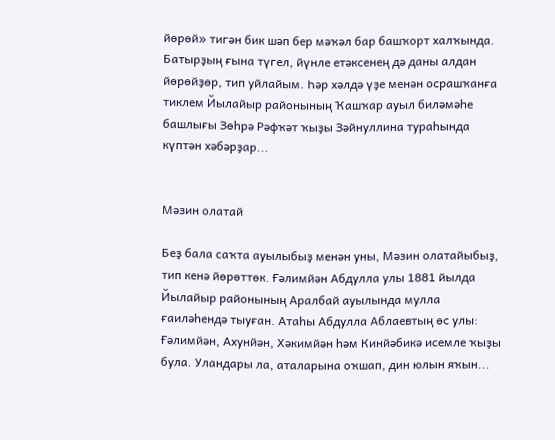йөрөй» тигән бик шәп бер мәҡәл бар башҡорт халҡында. Батырҙың ғына түгел, йүнле етәксенең дә даны алдан йөрөйҙөр, тип уйлайым. Һәр хәлдә үҙе менән осрашҡанға тиклем Йылайыр районының Ҡашҡар ауыл биләмәһе башлығы Зөһрә Рәфҡәт ҡыҙы Зәйнуллина тураһында күптән хәбәрҙар...


Мәзин олатай

Беҙ бала саҡта ауылыбыҙ менән уны, Мәзин олатайыбыҙ, тип кенә йөрөттөк. Ғәлимйән Абдулла улы 1881 йылда Йылайыр районының Аралбай ауылында мулла ғаиләһендә тыуған. Атаһы Абдулла Аблаевтың өс улы: Ғәлимйән, Ахунйән, Хәкимйән һәм Кинйәбикә исемле ҡыҙы була. Уландары ла, аталарына оҡшап, дин юлын яҡын...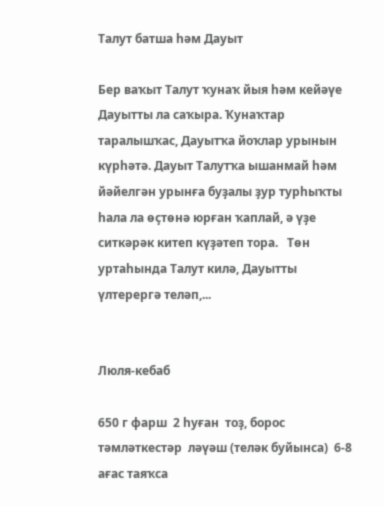Талут батша һәм Дауыт

Бер ваҡыт Талут ҡунаҡ йыя һәм кейәүе Дауытты ла саҡыра. Ҡунаҡтар таралышҡас, Дауытҡа йоҡлар урынын күрһәтә. Дауыт Талутҡа ышанмай һәм йәйелгән урынға буҙалы ҙур турһыҡты һала ла өҫтөнә юрған ҡаплай, ә үҙе ситкәрәк китеп күҙәтеп тора.   Төн уртаһында Талут килә, Дауытты үлтерергә теләп,...


Люля-кебаб

650 г фарш  2 һуған  тоҙ, борос  тәмләткестәр  ләүәш (теләк буйынса)  6-8 ағас таяҡса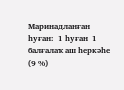Маринадланған һуған:  1 һуған  1 балғалаҡ аш һеркәһе (9 %)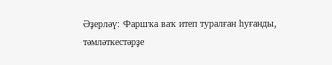Әҙерләү: Фаршҡа ваҡ итеп туралған һуғанды, тәмләткестәрҙе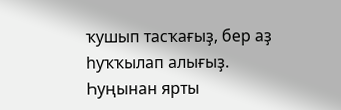ҡушып тасҡағыҙ, бер аҙ һуҡҡылап алығыҙ. Һуңынан ярты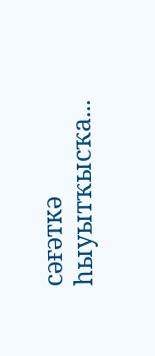сәғәткә һыуытҡысҡа...